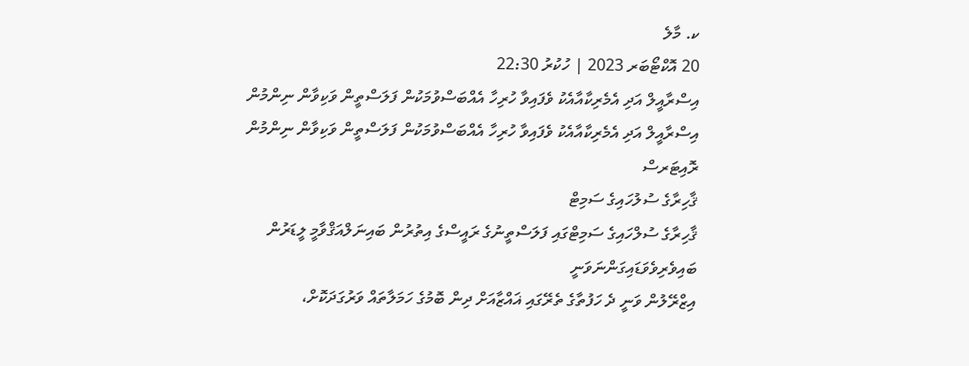ކ. މާލެ
20 އޮކްޓޯބަރ 2023 | ހުކުރު 22:30
އިސްރާއީލް އަދި އެމެރިކާއާއެކު ވެފައިވާ ހުރިހާ އެއްބަސްވުމަކުން ފަލަސްތީން ވަކިވާން ނިންމުން
އިސްރާއީލް އަދި އެމެރިކާއާއެކު ވެފައިވާ ހުރިހާ އެއްބަސްވުމަކުން ފަލަސްތީން ވަކިވާން ނިންމުން
ރޮއިޓަރސް
ޤާހިރާގެ ސުލުހައިގެ ސަމިޓް
ޤާހިރާގެ ސުލްހައިގެ ސަމިޓްގައި ފަލަސްތީނުގެ ރައީސްގެ އިތުރުން ބައިނަލްއަޤްވާމީ ލީޑަރުން ބައިވެރިވެވަޑައިގަންނަވަނީ
އިޒްރޭލުން ވަނީ ދެ ހަފުތާގެ ތެރޭގައި ޣައްޒާއަށް ދިން ބޮމުގެ ހަމަލާތައް ވަރުގަދަކޮށް،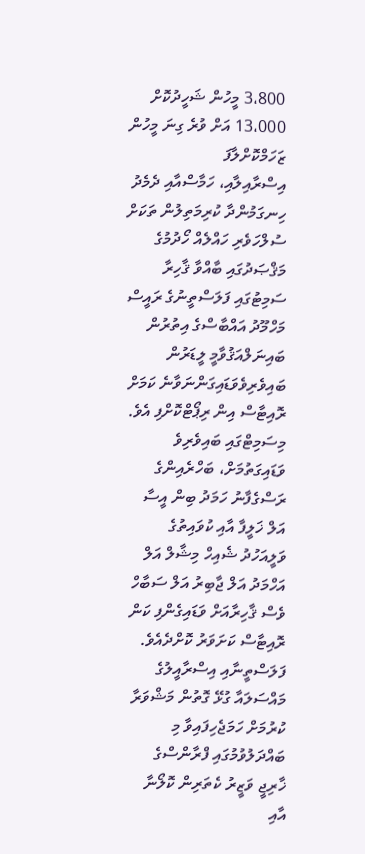3،800 މީހުން ޝަހީދުކޮށް 13،000 އަށް ވުރެ ގިނަ މީހުން ޒަހަމްކޮށްލާފަ
އިސްރާއިލާއި، ހަމާސްއާއި ދެމެދު ހިނގަމުންދާ ކުރިމަތިލުން ތަކަށް ސުލްހަވެރި ހައްލެއް ހޯދުމުގެ މަޤްޞަދުގައި ބާއްވާ ޤާހިރާ ސަމިޓުގައި ފަލަސްތީނުގެ ރައީސް މަހްމޫދު އައްބާސްގެ އިތުރުން ބައިނަލްއަޤުވާމީ ލީޑަރުން ބައިވެރިވެވަޑައިގަންނަވާނެ ކަމަށް ރޮއިޓާސް އިން ރިޕޯޓްކޮށްފި އެވެ.
މިސަމިޓްގައި ބައިވެރިވެ ވަޑައިގަތުމަށް، ބަހްރެއިންގެ ރަސްގެފާނު ހަމަދު ބިން އީސާ އަލް ޚަލީފާ އާއި ކުވައިތުގެ ވަލީއަހުދު ޝެއިހް މިޝާލް އަލް އަހްމަދު އަލް ޖާބިރު އަލް ސަބާހް ވެސް ޤާހިރާއަށް ވަޑައިގެންފި ކަން ރޮއިޓާސް ކަށަވަރު ކޮށްދެއެވެ.
ފަލަސްތީނާއި އިސްރާއީލުގެ މައްސަލައާ ގުޅޭ ގޮތުން މަޝްވަރާ ކުރުމަށް ހަމަޖެހިފައިވާ މި ބައްދަލުވުމުގައި ފްރާންސްގެ ޚާރިޖީ ވަޒީރު ކެތަރިން ކޮލޯނާ އާއި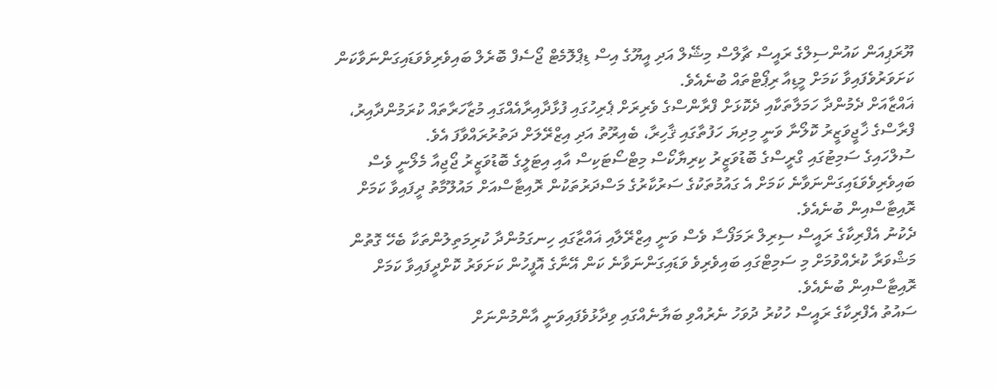ޔޫރަޕިއަން ކައުންސިލްގެ ރައީސް ޗާލްސް މިޝޭލް އަދި އީޔޫގެ އިސް ޑިޕްލޮމެޓް ޖޯސެފް ބޮރެލް ބައިވެރިވެވަޑައިގަންނަވާކަން ކަށަވަރުވެފައިވާ ކަމަށް މީޑިއާ ރިޕޯޓްތައް ބުނެއެވެ.
ޣައްޒާއަށް ދެމުންދާ ހަމަލާތަކާއި ދެކޮޅަށް ފްރާންސްގެ ވެރިރަށް ޕެރިހުގައި ފުޅާދާއިރާއެއްގައި މުޒާހަރާތައް ކުރަމުންދާއިރު، ފްރާސްގެ ޚާޖީވަޒީރު ކޮލޯނާ ވަނީ މިދިޔަ ހަފުތާގައި ޤާހިރާ، ބެއިރޫތު އަދި އިޒްރޭލަށް ދަތުރުރައްވާފަ އެވެ.
ސުލްހައިގެ ސަމިޓުގައި ގްރީސްގެ ބޮޑުވަޒީރު ކިރިޔާކޯސް މިޓްސޯޓަކިސް އާއި އިޓަލީގެ ބޮޑުވަޒީރު ޖޯޖިއާ މެލޯނީ ވެސް ބައިވެރިވެވަޑައިގަންނަވާނެ ކަމަށް އެ ގައުމުތަކުގެ ސަރުކާރުގެ މަސްދަރުތަކުން ރޮއިޓާސްއަށް މައުލޫމާތު ދީފައިވާ ކަމަށް ރޮއިޓާސްއިން ބުނެއެވެ.
ދެކުނު އެފްރިކާގެ ރައީސް ސިރިލް ރަމަފޯސާ ވެސް ވަނީ އިޒްރޭލާއި ޣައްޒާގައި ހިނގަމުންދާ ކުރިމަތިލުންތަކާ ބެހޭ ގޮތުން މަޝްވަރާ ކުރެއްވުމަށް މި ސަމިޓްގައި ބައިވެރިވެ ވަޑައިގަންނަވާނެ ކަން އޭނާގެ އޮފީހުން ކަށަވަރު ކޮށްދީފައިވާ ކަމަށް ރޮއިޓާސްއިން ބުނެއެވެ.
ސައުތު އެފްރިކާގެ ރައީސް ހުކުރު ދުވަހު ނެރުއްވި ބަޔާނެއްގައި ވިދާޅުވެފައިވަނީ އާންމުންނަށް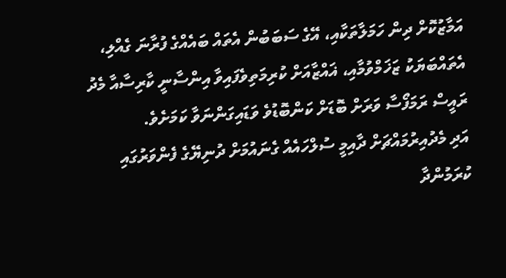އަމާޒުކޮށް ދިން ހަމަލާތަކާއި، އޭގެ ސަބަބުން އެތައް ބައެއްގެ ފުރާނަ ގެއްލި، އެތައްބަޔަކު ޒަޚަމްވުމާއި، ޣައްޒާއަށް ކުރިމަތިވެފައިވާ އިންސާނީ ކާރިސާއާ މެދު ރައީސް ރަމަފޯސާ ވަރަށް ބޮޑަށް ކަންބޮޑުވެ ވަޑައިގަންނަވާ ކަމަށެވެ.
އަދި މެދުއިރުމައްޗަށް ދާއިމީ ސުލްހައެއް ގެނައުމަށް ދުނިޔޭގެ ފެންވަރުގައި ކުރަމުންދާ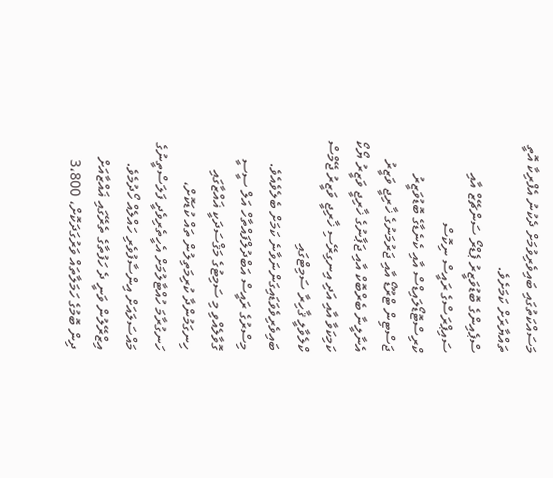މަސައްކަތުގައި ބައިވެރިވުމަށް ދެކުނު އެފްރިކާ އޮތީ ތައްޔާރަށް ކަމަށެވެ.
ސްޕެއިންގެ ބޮޑުވަޒީރު ޕެޑްރޯ ސަންޗޭޒް އާއި ސައިޕްރަސްގެ ރައީސް ނިކޮސް ކްރިސްޓޮޑޯލައިޑްސް އާއި ކެނެޑާގެ ބޮޑުވަޒީރު ޖަސްޓިން ޓްރޫޑޯ އާއި ޖަރުމަނުގެ ޚާރިޖީ ވަޒީރު އެނާލީނާ ބެރްބޮކް އާއި ޖަޕާނުގެ ޚާރިޖީ ވަޒީރު ޔޯކޯ ކަމިކަވާ އާއި އަދި އިނގިރޭސި ޚާރިޖީ ވަޒީރު ޖޭމްސް ކްލެވާލީ ޤާހިރާ ސަމިޓްގައި ބައިވެރިވެވަޑައިގަންނަވާނެ ކަމަށް ބެލެވެއެވެ.
މިސްރުގެ ރައީސް އަބްދުލްފައްތާހް އަލް ސީސީ ގޮވާލެއްވި މި ސަމިޓުގެ މަޤްސަދަކީ ޣައްޒާގައި ހިނގަމުންދާ ކުރިމަތިލުން ތައް ކުޑަކޮށް، ހަނގުރާމަ ހުއްޓާލުމަށް އެހީތެރިވެދީ ފަލަސްތީނުގެ މައްސަލައަށް އިންސާފުވެރި ހައްލެއް ހޯދުމެވެ.
އިޒްރޭލުން ވަނީ ދެ ހަފުތާގެ ތެރޭގައި ޣައްޒާއަށް ދިން ބޮމުގެ ހަމަލާތައް ވަރުގަދަކޮށް، 3،800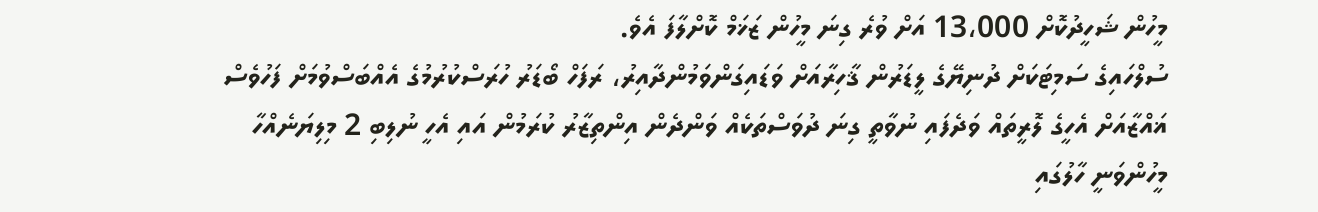މީހުން ޝަހީދުކޮށް 13،000 އަށް ވުރެ ގިނަ މީހުން ޒަޚަމް ކޮށްލާފަ އެވެ.
ސުލްހައިގެ ސަމިޓަކަށް ދުނިޔޭގެ ލީޑަރުން ޤާހިރާއަށް ވަޑައިގަންވަމުންދާއިރު، ރަފަހް ބޯޑަރު ހުރަސްކުރުމުގެ އެއްބަސްވުމަށް ފަހުވެސް ޣައްޒާއަށް އެހީގެ ލޮރީތައް ވަދެފައި ނުވާތީ ގިނަ ދުވަސްތަކެއް ވަންދެން އިންތިޒާރު ކުރަމުން އައި އެހީ ނުލިބި 2 މިލިޔަނެއްހާ މީހުންވަނީ ހާލުގައި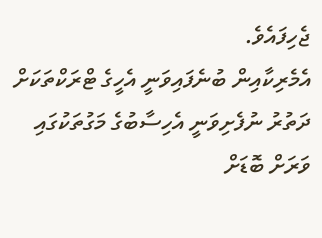ޖެހިފައެވެ.
އެމެރިކާއިން ބުނެފައިވަނީ އެހީގެ ޓްރަކްތަކަށް ދަތުރު ނުފެށިވަނީ އެހިސާބުގެ މަގުތަކުގައި ވަރަށް ބޮޑަށް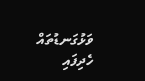ވަޅުގަނޑުތައް ހެދިފައި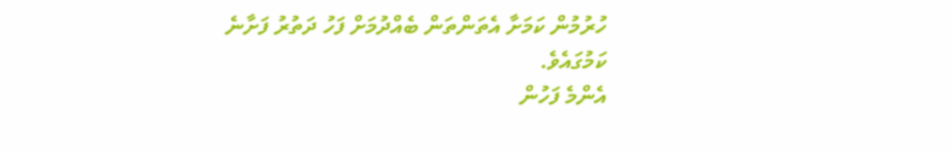ހުރުމުން ކަމަށާ އެތަންތަން ބެއްދުމަށް ފަހު ދަތުރު ފަށާނެ ކަމުގައެވެ.
އެންމެ ފަހުން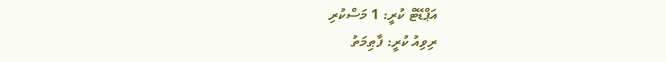އަޕްޑޭޓް ކުރީ: 1 މަސްކުރި
ރިވިއު ކުރީ: ފާޠިމަތު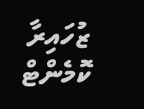ޒުހައިރާ
ކޮމެންޓް